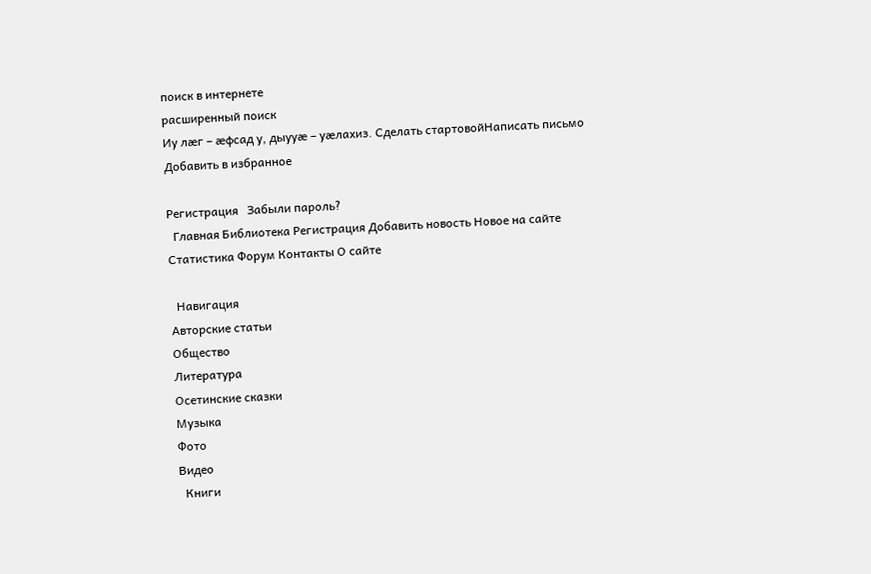поиск в интернете
расширенный поиск
Иу лæг – æфсад у, дыууæ – уæлахиз. Сделать стартовойНаписать письмо Добавить в избранное

Регистрация   Забыли пароль?
  Главная Библиотека Регистрация Добавить новость Новое на сайте Статистика Форум Контакты О сайте

  Навигация
Авторские статьи
Общество
Литература
Осетинские сказки
Музыка
Фото
Видео
  Книги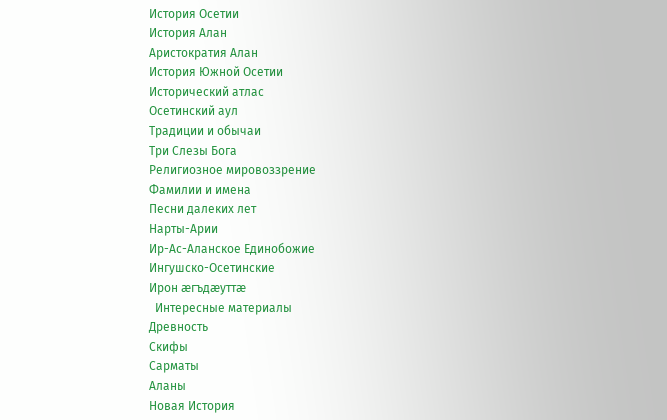История Осетии
История Алан
Аристократия Алан
История Южной Осетии
Исторический атлас
Осетинский аул
Традиции и обычаи
Три Слезы Бога
Религиозное мировоззрение
Фамилии и имена
Песни далеких лет
Нарты-Арии
Ир-Ас-Аланское Единобожие
Ингушско-Осетинские
Ирон æгъдæуттæ
  Интересные материалы
Древность
Скифы
Сарматы
Аланы
Новая История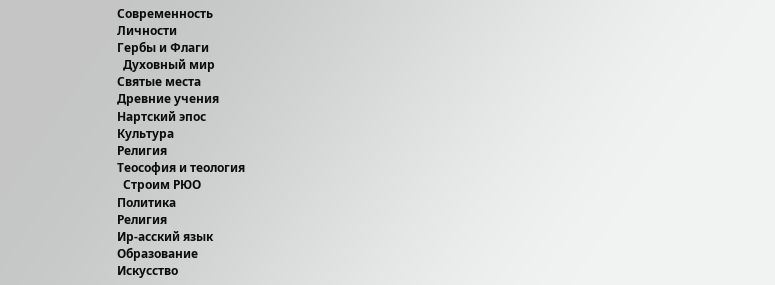Современность
Личности
Гербы и Флаги
  Духовный мир
Святые места
Древние учения
Нартский эпос
Культура
Религия
Теософия и теология
  Строим РЮО
Политика
Религия
Ир-асский язык
Образование
Искусство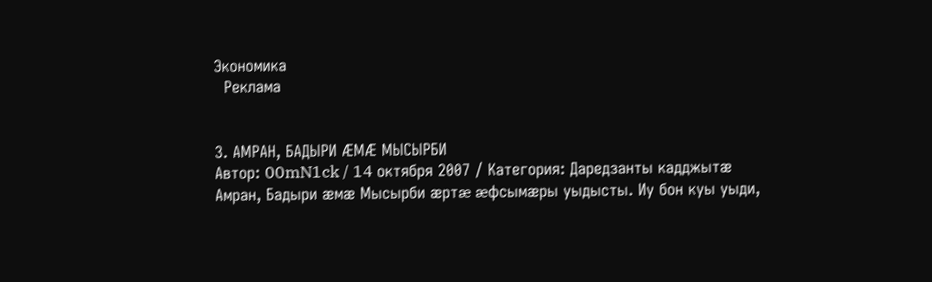Экономика
  Реклама


3. АМРАН, БАДЫРИ ÆМÆ МЫСЫРБИ
Автор: 00mN1ck / 14 октября 2007 / Категория: Даредзанты кадджытæ
Амран, Бадыри æмæ Мысырби æртæ æфсымæры уыдысты. Иу бон куы уыди,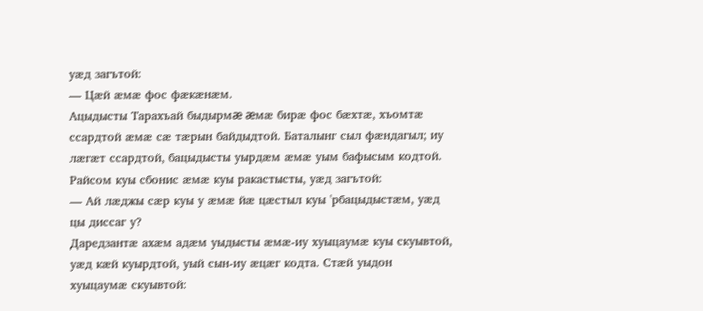уæд загътой:
— Цæй æмæ фос фæкæнæм.
Ацыдысты Тарахъай быдырмæ æмæ бирæ фос бæхтæ, хъомтæ ссардтой æмæ сæ тæрын байдыдтой. Баталынг сыл фæндагыл; иу лæгæт ссардтой, бацыдысты уырдæм æмæ уым бафысым кодтой. Райсом куы сбонис æмæ куы ракастысты, уæд загътой:
— Ай лæджы сæр куы у æмæ йæ цæстыл куы 'рбацыдыстæм, уæд цы диссаг у?
Даредзантæ ахæм адæм уыдысты æмæ-иу хуыцаумæ куы скуывтой, уæд кæй куырдтой, уый сын-иу æцæг кодта. Стæй уыдон хуыцаумæ скуывтой: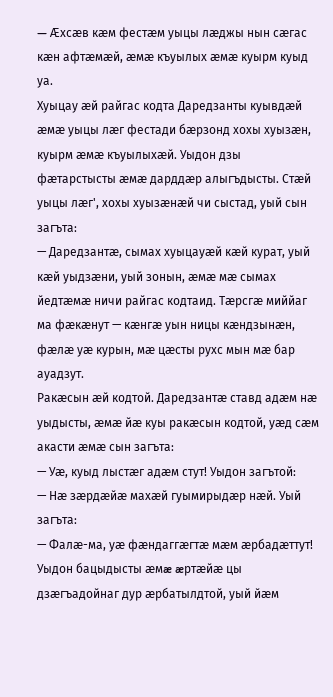— Æхсæв кæм фестæм уыцы лæджы нын сæгас кæн афтæмæй, æмæ къуылых æмæ куырм куыд уа.
Хуыцау æй райгас кодта Даредзанты куывдæй æмæ уыцы лæг фестади бæрзонд хохы хуызæн, куырм æмæ къуылыхæй. Уыдон дзы фæтарстысты æмæ дарддæр алыгъдысты. Стæй уыцы лæг', хохы хуызæнæй чи сыстад, уый сын загъта:
— Даредзантæ, сымах хуыцауæй кæй курат, уый кæй уыдзæни, уый зонын, æмæ мæ сымах йедтæмæ ничи райгас кодтаид. Тæрсгæ миййаг ма фæкæнут — кæнгæ уын ницы кæндзынæн, фæлæ уæ курын, мæ цæсты рухс мын мæ бар ауадзут.
Ракæсын æй кодтой. Даредзантæ ставд адæм нæ уыдысты, æмæ йæ куы ракæсын кодтой, уæд сæм акасти æмæ сын загъта:
— Уæ, куыд лыстæг адæм стут! Уыдон загътой:
— Нæ зæрдæйæ махæй гуымирыдæр нæй. Уый загъта:
— Фалæ-ма, уæ фæндаггæгтæ мæм æрбадæттут!
Уыдон бацыдысты æмæ æртæйæ цы дзæгъадойнаг дур æрбатылдтой, уый йæм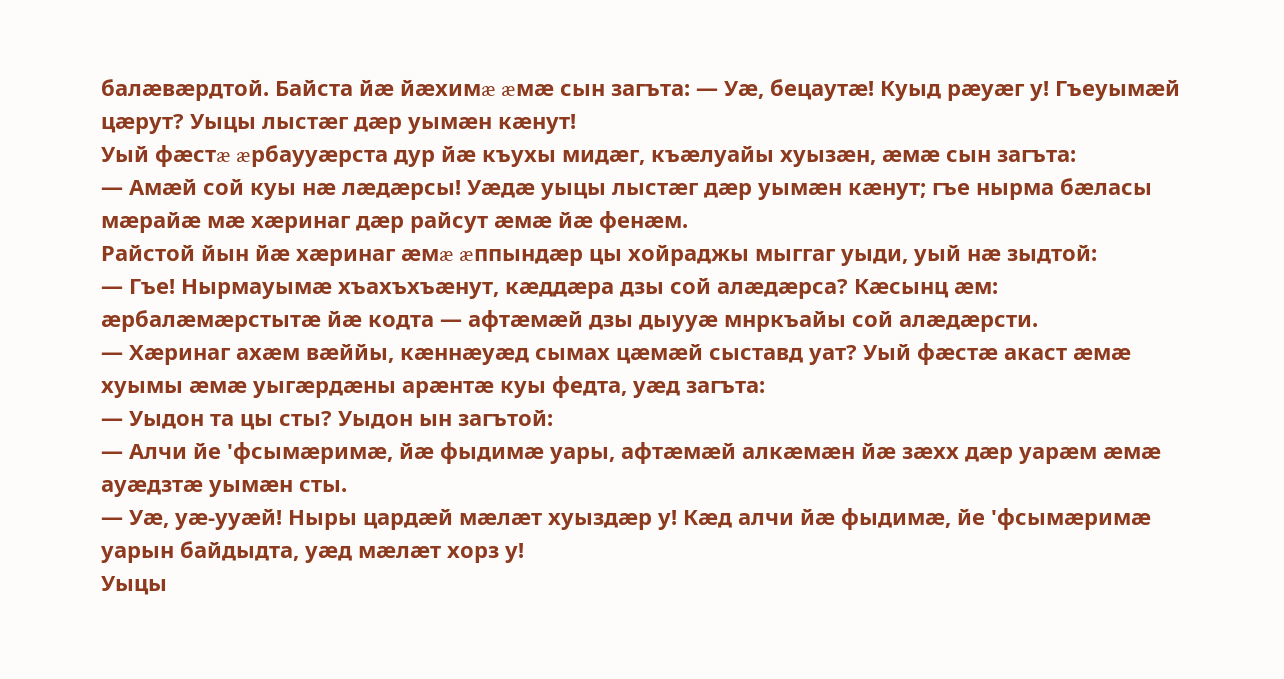балæвæрдтой. Байста йæ йæхимæ æмæ сын загъта: — Уæ, бецаутæ! Куыд рæуæг у! Гъеуымæй цæрут? Уыцы лыстæг дæр уымæн кæнут!
Уый фæстæ æрбаууæрста дур йæ къухы мидæг, къæлуайы хуызæн, æмæ сын загъта:
— Амæй сой куы нæ лæдæрсы! Уæдæ уыцы лыстæг дæр уымæн кæнут; гъе нырма бæласы мæрайæ мæ хæринаг дæр райсут æмæ йæ фенæм.
Райстой йын йæ хæринаг æмæ æппындæр цы хойраджы мыггаг уыди, уый нæ зыдтой:
— Гъе! Нырмауымæ хъахъхъæнут, кæддæра дзы сой алæдæрса? Кæсынц æм: æрбалæмæрстытæ йæ кодта — афтæмæй дзы дыууæ мнркъайы сой алæдæрсти.
— Хæринаг ахæм вæййы, кæннæуæд сымах цæмæй сыставд уат? Уый фæстæ акаст æмæ хуымы æмæ уыгæрдæны арæнтæ куы федта, уæд загъта:
— Уыдон та цы сты? Уыдон ын загътой:
— Алчи йе 'фсымæримæ, йæ фыдимæ уары, афтæмæй алкæмæн йæ зæхх дæр уарæм æмæ ауæдзтæ уымæн сты.
— Уæ, уæ-ууæй! Ныры цардæй мæлæт хуыздæр у! Кæд алчи йæ фыдимæ, йе 'фсымæримæ уарын байдыдта, уæд мæлæт хорз у!
Уыцы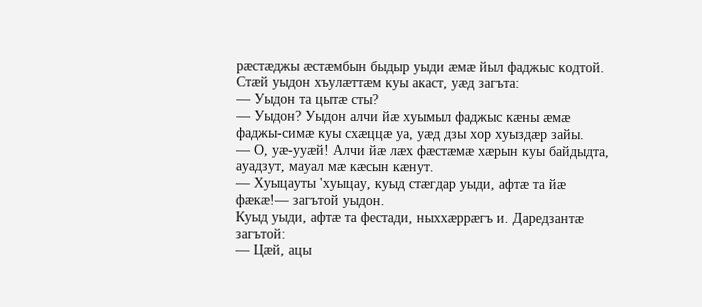рæстæджы æстæмбын быдыр уыди æмæ йыл фаджыс кодтой. Стæй уыдон хъулæттæм куы акаст, уæд загъта:
— Уыдон та цытæ сты?
— Уыдон? Уыдон алчи йæ хуымыл фаджыс кæны æмæ фаджы-симæ куы схæццæ уа, уæд дзы хор хуыздæр зайы.
— О, уæ-ууæй! Алчи йæ лæх фæстæмæ хæрын куы байдыдта, ауадзут, мауал мæ кæсын кæнут.
— Хуыцауты 'хуыцау, куыд стæгдар уыди, афтæ та йæ фæкæ!— загътой уыдон.
Куыд уыди, афтæ та фестади, ныххæррæгъ и. Даредзантæ загътой:
— Цæй, ацы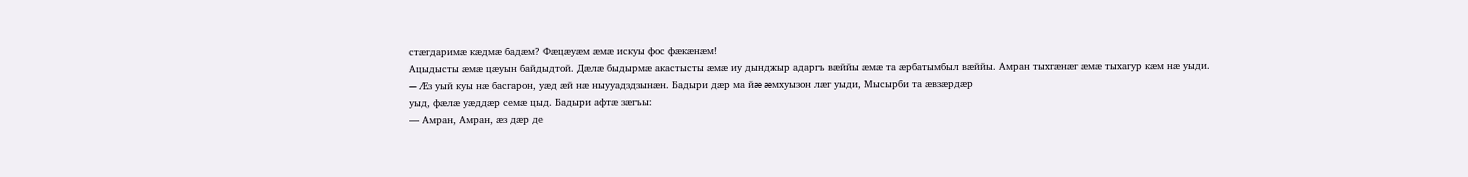стæгдаримæ кæдмæ бадæм? Фæцæуæм æмæ искуы фос фæкæнæм!
Ацыдысты æмæ цæуын байдыдтой. Дæлæ быдырмæ акастысты æмæ иу дынджыр адаргъ вæййы æмæ та æрбатымбыл вæййы. Амран тыхгæнæг æмæ тыхагур кæм нæ уыди.
— Æз уый куы нæ басгарон, уæд æй нæ ныууадздзынæн. Бадыри дæр ма йæ æмхуызон лæг уыди, Мысырби та æвзæрдæр
уыд, фæлæ уæддæр семæ цыд. Бадыри афтæ зæгъы:
— Амран, Амран, æз дæр де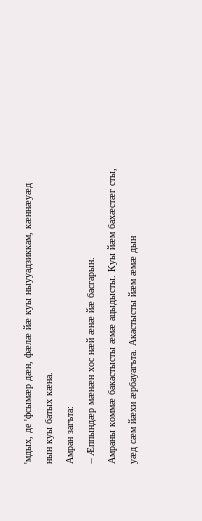'мдых, де 'фсымæр дæн, фæлæ йæ куы ныууадзиккам, кæннæуæд нын куы батых кæна.
Амран загъта:
— Æппындæр мæнæн хос нæй æнæ йæ басгарын.
Амраны коммæ бакастысты æмæ ацыдысты. Куы йæм бахæстæг сты, уæд сæм йæхи æрбауагъта. Акастысты йæм æмæ дын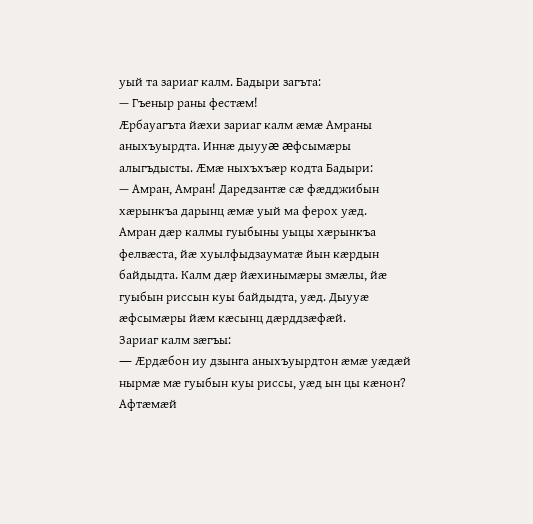уый та зариаг калм. Бадыри загъта:
— Гъеныр раны фестæм!
Æрбауагъта йæхи зариаг калм æмæ Амраны аныхъуырдта. Иннæ дыууæ æфсымæры алыгъдысты. Æмæ ныхъхъæр кодта Бадыри:
— Амран, Амран! Даредзантæ сæ фæдджибын хæрынкъа дарынц æмæ уый ма ферох уæд.
Амран дæр калмы гуыбыны уыцы хæрынкъа фелвæста, йæ хуылфыдзауматæ йын кæрдын байдыдта. Калм дæр йæхинымæры змæлы, йæ гуыбын риссын куы байдыдта, уæд. Дыууæ æфсымæры йæм кæсынц дæрддзæфæй.
Зариаг калм зæгъы:
— Æрдæбон иу дзынга аныхъуырдтон æмæ уæдæй нырмæ мæ гуыбын куы риссы, уæд ын цы кæнон?
Афтæмæй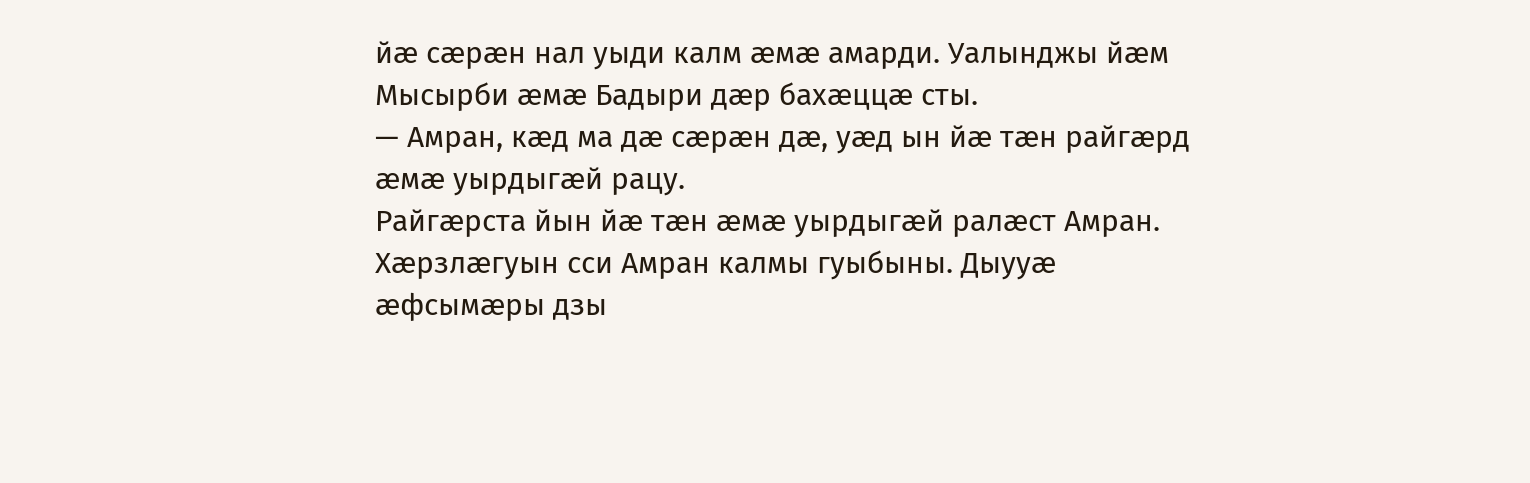йæ сæрæн нал уыди калм æмæ амарди. Уалынджы йæм Мысырби æмæ Бадыри дæр бахæццæ сты.
— Амран, кæд ма дæ сæрæн дæ, уæд ын йæ тæн райгæрд æмæ уырдыгæй рацу.
Райгæрста йын йæ тæн æмæ уырдыгæй ралæст Амран. Хæрзлæгуын сси Амран калмы гуыбыны. Дыууæ æфсымæры дзы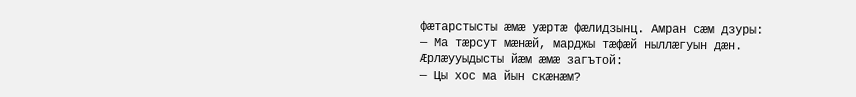фæтарстысты æмæ уæртæ фæлидзынц. Амран сæм дзуры:
— Ма тæрсут мæнæй, марджы тæфæй ныллæгуын дæн. Æрлæууыдысты йæм æмæ загътой:
— Цы хос ма йын скæнæм?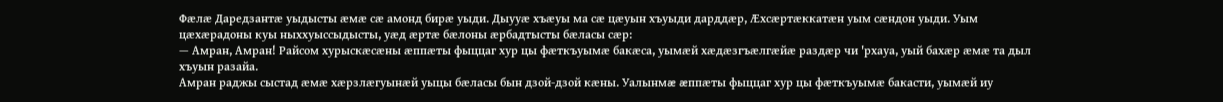Фæлæ Даредзантæ уыдысты æмæ сæ амонд бирæ уыди. Дыууæ хъæуы ма сæ цæуын хъуыди дарддæр, Æхсæртæккатæн уым сæндон уыди. Уым цæхæрадоны куы ныххуыссыдысты, уæд æртæ бæлоны æрбадтысты бæласы сæр:
— Амран, Амран! Райсом хурыскæсæны æппæты фыццаг хур цы фæткъуымæ бакæса, уымæй хæдæзгъæлгæйæ раздæр чи 'рхауа, уый бахæр æмæ та дыл хъуын разайа.
Амран раджы сыстад æмæ хæрзлæгуынæй уыцы бæласы бын дзой-дзой кæны. Уалынмæ æппæты фыццаг хур цы фæткъуымæ бакасти, уымæй иу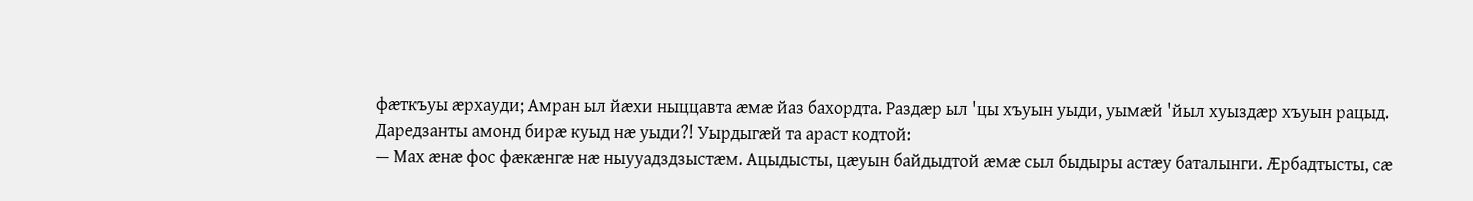фæткъуы æрхауди; Амран ыл йæхи ныццавта æмæ йаз бахордта. Раздæр ыл 'цы хъуын уыди, уымæй 'йыл хуыздæр хъуын рацыд. Даредзанты амонд бирæ куыд нæ уыди?! Уырдыгæй та араст кодтой:
— Мах æнæ фос фæкæнгæ нæ ныууадздзыстæм. Ацыдысты, цæуын байдыдтой æмæ сыл быдыры астæу баталынги. Æрбадтысты, сæ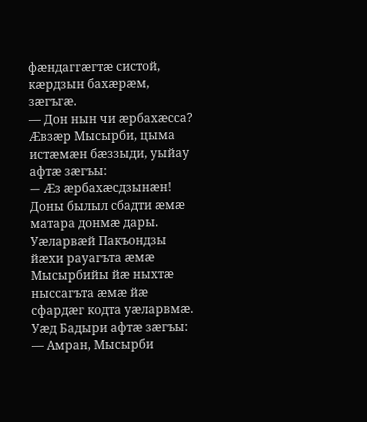фæндаггæгтæ систой, кæрдзын бахæрæм, зæгъгæ.
— Дон нын чи æрбахæсса?
Æвзæр Мысырби, цыма истæмæн бæззыди, уыйау афтæ зæгъы:
— Æз æрбахæсдзынæн!
Доны былыл сбадти æмæ матара донмæ дары. Уæларвæй Пакъондзы йæхи рауагъта æмæ Мысырбийы йæ ныхтæ ныссагъта æмæ йæ сфардæг кодта уæларвмæ. Уæд Бадыри афтæ зæгъы:
— Амран, Мысырби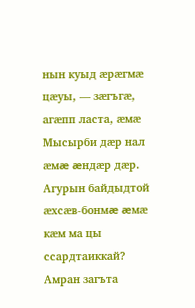нын куыд æрæгмæ цæуы, — зæгъгæ, агæпп ласта, æмæ Мысырби дæр нал æмæ æндæр дæр. Агурын байдыдтой æхсæв-бонмæ æмæ кæм ма цы ссардтаиккай? Амран загъта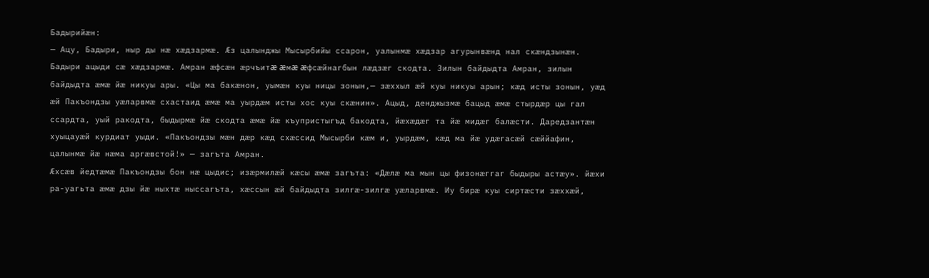Бадырийæн:
— Ацу, Бадыри, ныр ды нæ хæдзармæ. Æз цалынджы Мысырбийы ссарон, уалынмæ хæдзар агурынвæнд нал скæндзынæн.
Бадыри ацыди сæ хæдзармæ. Амран æфсæн æрчъитæ æмæ æфсæйнагбын лæдзæг скодта. Зилын байдыдта Амран, зилын байдыдта æмæ йæ никуы ары. «Цы ма бакæнон, уымæн куы ницы зонын,— зæххыл æй куы никуы арын; кæд исты зонын, уæд æй Пакъондзы уæларвмæ схастаид æмæ ма уырдæм исты хос куы скæнин». Ацыд, денджызмæ бацыд æмæ стырдæр цы гал ссардта, уый ракодта, быдырмæ йæ скодта æмæ йæ къупристыгъд бакодта, йæхæдæг та йæ мидæг балæсти. Даредзантæн хуыцауæй курдиат уыди. «Пакъондзы мæн дæр кæд схæссид Мысырби кæм и, уырдæм, кæд ма йæ удæгасæй сæййафин, цалынмæ йæ нæма аргæвстой!» — загъта Амран.
Æхсæв йедтæмæ Пакъондзы бон нæ цыдис; изæрмилæй кæсы æмæ загъта: «Дæлæ ма мын цы физонæггаг быдыры астæу». йæхи ра-уагьта æмæ дзы йæ ныхтæ ныссагъта, хæссын æй байдыдта зилгæ-зилгæ уæларвмæ. Иу бирæ куы сиртæсти зæххæй,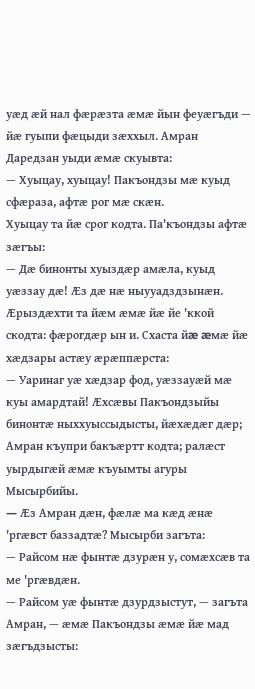уæд æй нал фæрæзта æмæ йын феуæгъди — йæ гуыпи фæцыди зæххыл. Амран Даредзан уыди æмæ скуывта:
— Хуыцау, хуыцау! Пакъондзы мæ куыд сфæраза, афтæ рог мæ скæн.
Хуыцау та йæ срог кодта. Па'къондзы афтæ зæгъы:
— Дæ бинонты хуыздæр амæла, куыд уæззау дæ! Æз дæ нæ ныууадздзынæн.
Æрыздæхти та йæм æмæ йæ йе 'ккой скодта: фæрогдæр ын и. Схаста йæ æмæ йæ хæдзары астæу æрæппæрста:
— Уаринаг уæ хæдзар фод, уæззауæй мæ куы амардтай! Æхсæвы Пакъондзыйы бинонтæ ныххуыссыдысты, йæхæдæг дæр; Амран къупри бакъæртт кодта; ралæст уырдыгæй æмæ къуымты агуры Мысырбийы.
— Æз Амран дæн, фæлæ ма кæд æнæ 'ргæвст баззадтæ? Мысырби загъта:
— Райсом нæ фынтæ дзурæн у, сомæхсæв та ме 'ргæвдæн.
— Райсом уæ фынтæ дзурдзыстут, — загъта Амран, — æмæ Пакъондзы æмæ йæ мад зæгъдзысты: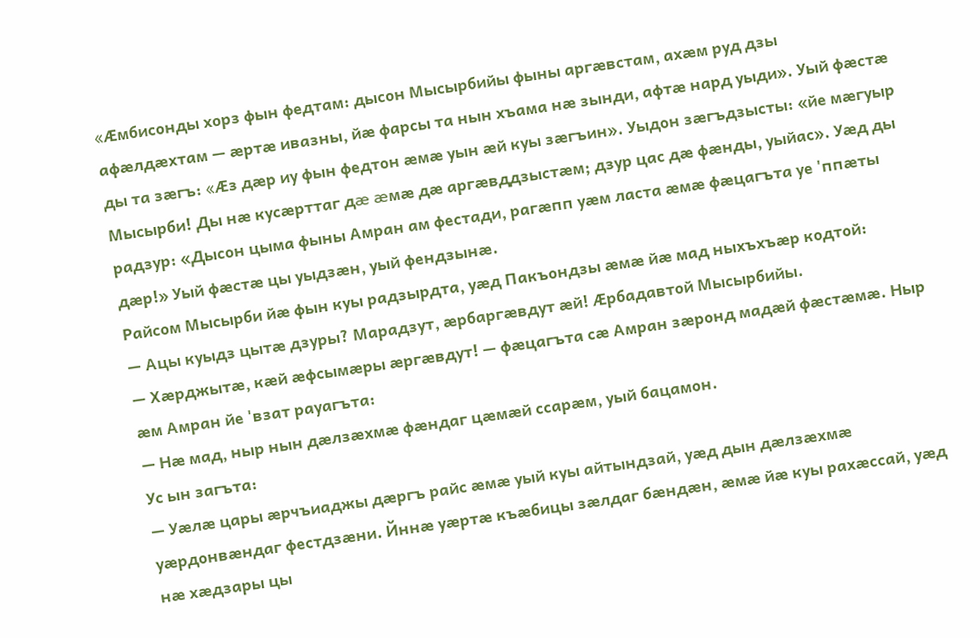«Æмбисонды хорз фын федтам: дысон Мысырбийы фыны аргæвстам, ахæм руд дзы афæлдæхтам — æртæ ивазны, йæ фарсы та нын хъама нæ зынди, афтæ нард уыди». Уый фæстæ ды та зæгъ: «Æз дæр иу фын федтон æмæ уын æй куы зæгъин». Уыдон зæгъдзысты: «йе мæгуыр Мысырби! Ды нæ кусæрттаг дæ æмæ дæ аргæвддзыстæм; дзур цас дæ фæнды, уыйас». Уæд ды радзур: «Дысон цыма фыны Амран ам фестади, рагæпп уæм ласта æмæ фæцагъта уе 'ппæты дæр!» Уый фæстæ цы уыдзæн, уый фендзынæ.
Райсом Мысырби йæ фын куы радзырдта, уæд Пакъондзы æмæ йæ мад ныхъхъæр кодтой:
— Ацы куыдз цытæ дзуры? Марадзут, æрбаргæвдут æй! Æрбадавтой Мысырбийы.
— Хæрджытæ, кæй æфсымæры æргæвдут! — фæцагъта сæ Амран зæронд мадæй фæстæмæ. Ныр æм Амран йе 'взат рауагъта:
— Нæ мад, ныр нын дæлзæхмæ фæндаг цæмæй ссарæм, уый бацамон.
Ус ын загъта:
— Уæлæ цары æрчъиаджы дæргъ райс æмæ уый куы айтындзай, уæд дын дæлзæхмæ уæрдонвæндаг фестдзæни. Йннæ уæртæ къæбицы зæлдаг бæндæн, æмæ йæ куы рахæссай, уæд нæ хæдзары цы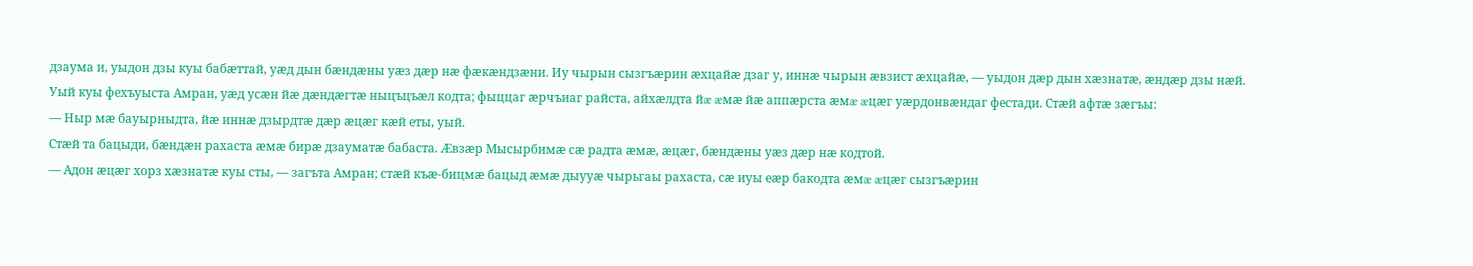дзаума и, уыдон дзы куы бабæттай, уæд дын бæндæны уæз дæр нæ фæкæндзæни. Иу чырын сызгъæрин æхцайæ дзаг у, иннæ чырын æвзист æхцайæ, — уыдон дæр дын хæзнатæ, æндæр дзы нæй.
Уый куы фехъуыста Амран, уæд усæн йæ дæндæгтæ ныцъцъæл кодта; фыццаг æрчъиаг райста, айхæлдта йæ æмæ йæ аппæрста æмæ æцæг уæрдонвæндаг фестади. Стæй афтæ зæгъы:
— Ныр мæ бауырныдта, йæ иннæ дзырдтæ дæр æцæг кæй еты, уый.
Стæй та бацыди, бæндæн рахаста æмæ бирæ дзауматæ бабаста. Æвзæр Мысырбимæ сæ радта æмæ, æцæг, бæндæны уæз дæр нæ кодтой.
— Адон æцæг хорз хæзнатæ куы сты, — загъта Амран; стæй къæ-бицмæ бацыд æмæ дыууæ чырьгаы рахаста, сæ иуы еæр бакодта æмæ æцæг сызгъæрин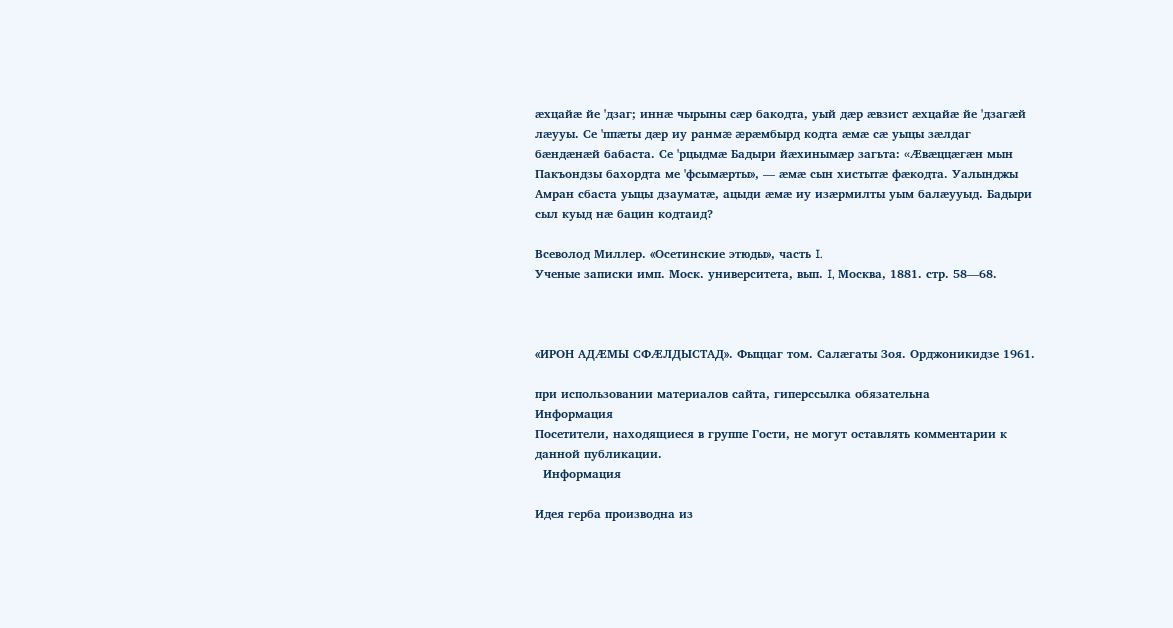æхцайæ йе 'дзаг; иннæ чырыны сæр бакодта, уый дæр æвзист æхцайæ йе 'дзагæй лæууы. Се 'ппæты дæр иу ранмæ æрæмбырд кодта æмæ сæ уыцы зæлдаг бæндæнæй бабаста. Се 'рцыдмæ Бадыри йæхинымæр загьта: «Æвæццæгæн мын Пакъондзы бахордта ме 'фсымæрты», — æмæ сын хистытæ фæкодта. Уалынджы Амран сбаста уыцы дзауматæ, ацыди æмæ иу изæрмилты уым балæууыд. Бадыри сыл куыд нæ бацин кодтаид?

Всеволод Миллер. «Осетинские этюды», часть I.
Ученые записки имп. Моск. университета, вып. I, Москва, 1881. стр. 58—68.



«ИРОН АДÆМЫ СФÆЛДЫСТАД». Фыццаг том. Салæгаты Зоя. Орджоникидзе 1961.

при использовании материалов сайта, гиперссылка обязательна
Информация
Посетители, находящиеся в группе Гости, не могут оставлять комментарии к данной публикации.
  Информация

Идея герба производна из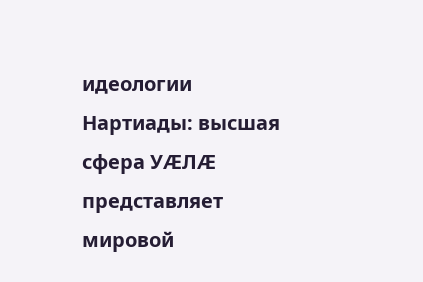идеологии Нартиады: высшая сфера УÆЛÆ представляет мировой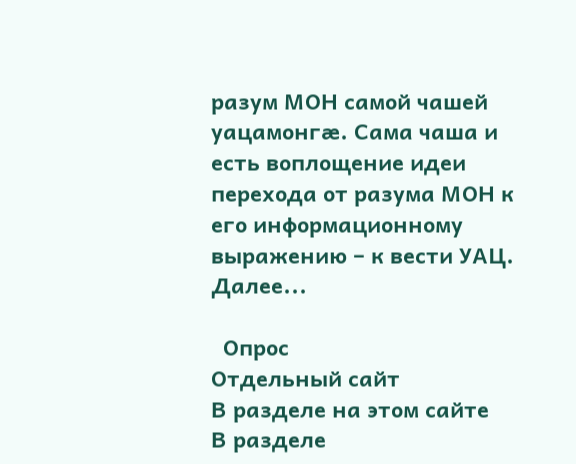разум МОН самой чашей уацамонгæ. Сама чаша и есть воплощение идеи перехода от разума МОН к его информационному выражению – к вести УАЦ. Далее...

  Опрос
Отдельный сайт
В разделе на этом сайте
В разделе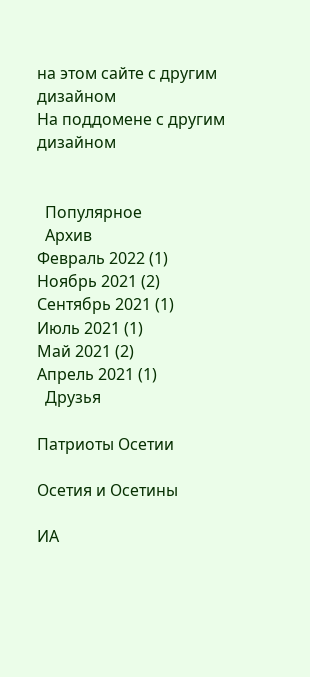на этом сайте с другим дизайном
На поддомене с другим дизайном


  Популярное
  Архив
Февраль 2022 (1)
Ноябрь 2021 (2)
Сентябрь 2021 (1)
Июль 2021 (1)
Май 2021 (2)
Апрель 2021 (1)
  Друзья

Патриоты Осетии

Осетия и Осетины

ИА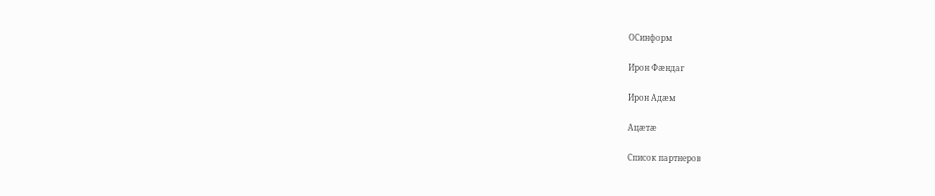ОСинформ

Ирон Фæндаг

Ирон Адæм

Ацæтæ

Список партнеров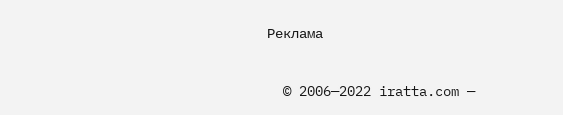Реклама


  © 2006—2022 iratta.com —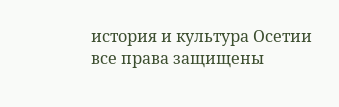история и культура Осетии
все права защищены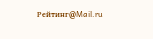Рейтинг@Mail.ru